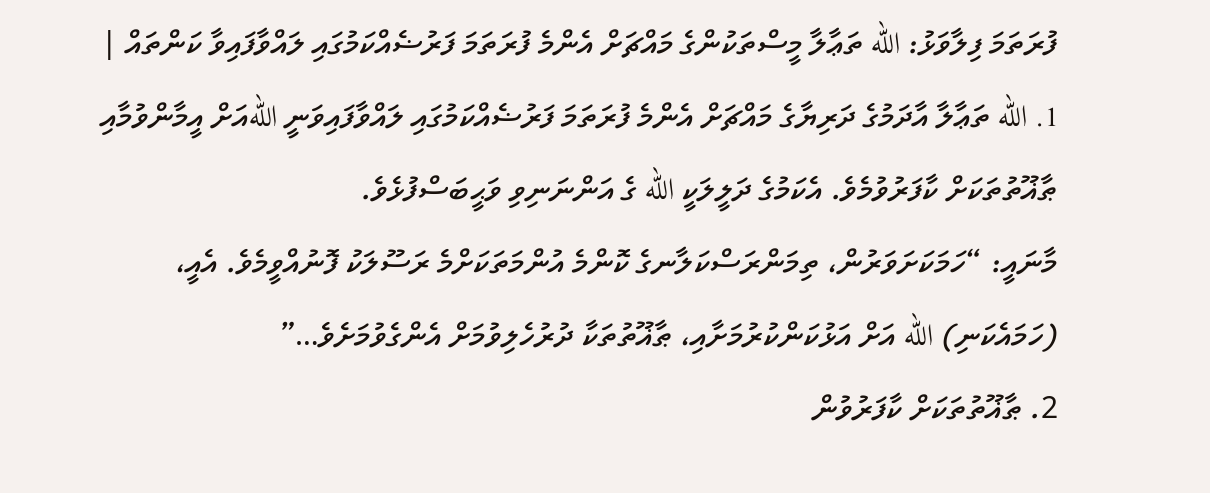ފުރަތަމަ ފިލާވަޅު: الله ތަޢާލާ މީސްތަކުންގެ މައްޗަށް އެންމެ ފުރަތަމަ ފަރުޟެއްކަމުގައި ލައްވާފައިވާ ކަންތައް |
1. الله ތަޢާލާ އާދަމުގެ ދަރިޔާގެ މައްޗަށް އެންމެ ފުރަތަމަ ފަރުޟެއްކަމުގައި ލައްވާފައިވަނީ اللهއަށް އީމާންވުމާއި ޠާޣޫތުތަކަށް ކާފަރުވުމެވެ. އެކަމުގެ ދަލީލަކީ الله ގެ އަންނަނިވި ވަޙީބަސްފުޅެވެ.
މާނައީ: “ހަމަކަށަވަރުން، ތިމަންރަސްކަލާނގެ ކޮންމެ އުންމަތަކަށްމެ ރަސޫލަކު ފޮނުއްވީމެވެ. އެއީ، (ހަމައެކަނި) الله އަށް އަޅުކަންކުރުމަށާއި، ޠާޣޫތުތަކާ ދުރުހެލިވުމަށް އެންގެވުމަށެވެ…”
2. ޠާޣޫތުތަކަށް ކާފަރުވުން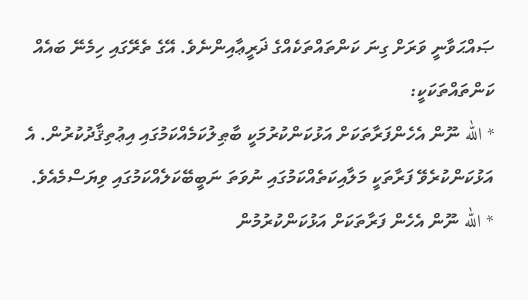ޞައްޙަވާނީ ވަރަށް ގިނަ ކަންތައްތަކެއްގެ ޛަރީޢާއިންނެވެ. އޭގެ ތެރޭގައި ހިމެނޭ ބައެއް ކަންތައްތަކަކީ:
* الله ނޫން އެހެންފަރާތަކަށް އަޅުކަންކުރުމަކީ ބާޠިލުކަމެއްކަމުގައި އިޢުތިޤާދުކުރުން. އެ އަޅުކަންކުރެވޭ ފަރާތަކީ މަލާއިކަތެއްކަމުގައި ނުވަތަ ނަބީބޭކަލެއްކަމުގައި ވިޔަސްމެއެވެ.
* الله ނޫން އެހެން ފަރާތަކަށް އަޅުކަންކުރުމުން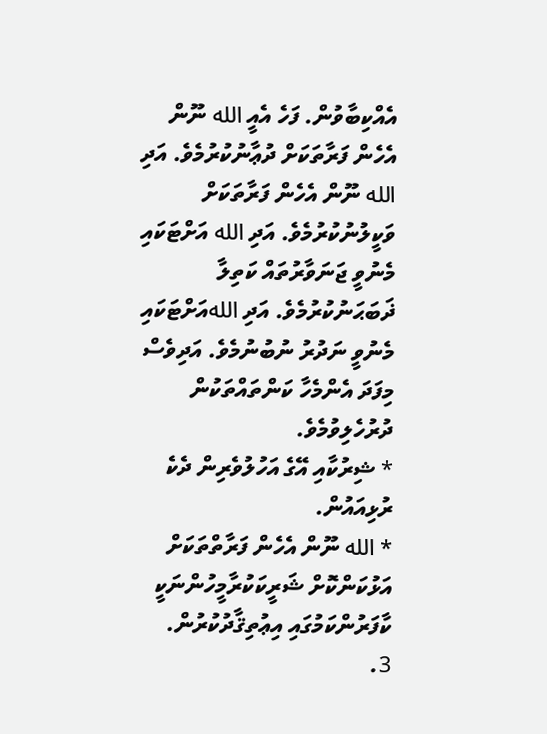އެއްކިބާވުން. ފަހެ އެއީ الله ނޫން އެހެން ފަރާތަކަށް ދުޢާނުކުރުމެވެ. އަދި الله ނޫން އެހެން ފަރާތަކަށް ވަކީލުނުކުރުމެވެ. އަދި الله އަށްޓަކައި މެނުވީ ޖަނަވާރުތައް ކަތިލާ ޛަބަޙަނުކުރުމެވެ. އަދި اللهއަށްޓަކައި މެނުވީ ނަދުރު ނުބުނުމެވެ. އަދިވެސް މިފަދަ އެންމެހާ ކަންތައްތަކުން ދުރުހެލިވުމެވެ.
* ޝިރުކާއި އޭގެ އަހުލުވެރިން ދެކެ ރުޅިއައުން.
* الله ނޫން އެހެން ފަރާތްތަކަށް އަޅުކަންކޮށް ޝަރީކަކުރާމީހުންނަކީ ކާފަރުންކަމުގައި އިޢުތިޤާދުކުރުން.
3.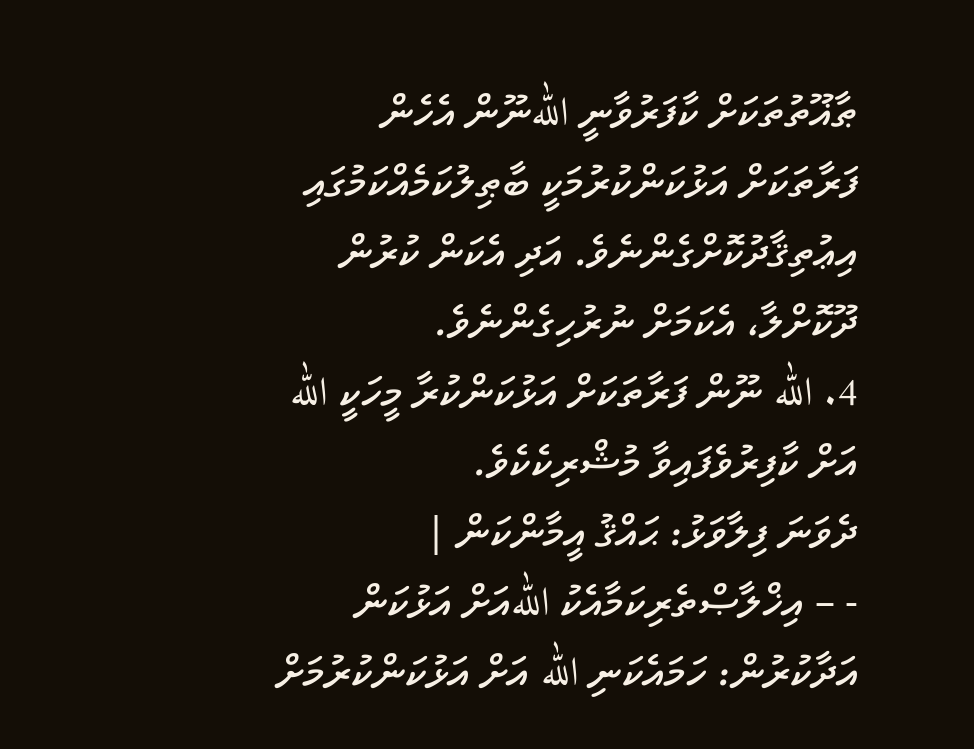ޠާޣޫތުތަކަށް ކާފަރުވާނީ اللهނޫން އެހެން ފަރާތަކަށް އަޅުކަންކުރުމަކީ ބާޠިލުކަމެއްކަމުގައި އިޢުތިޤާދުކޮށްގެންނެވެ. އަދި އެކަން ކުރުން ދޫކޮށްލާ، އެކަމަށް ނުރުހިގެންނެވެ.
4. الله ނޫން ފަރާތަކަށް އަޅުކަންކުރާ މީހަކީ الله އަށް ކާފިރުވެފައިވާ މުޝްރިކެކެވެ.
ދެވަނަ ފިލާވަޅު: ޙައްޤު އީމާންކަން |
- – އިޚްލާޞްތެރިކަމާއެކު اللهއަށް އަޅުކަން އަދާކުރުން: ހަމައެކަނި الله އަށް އަޅުކަންކުރުމަށް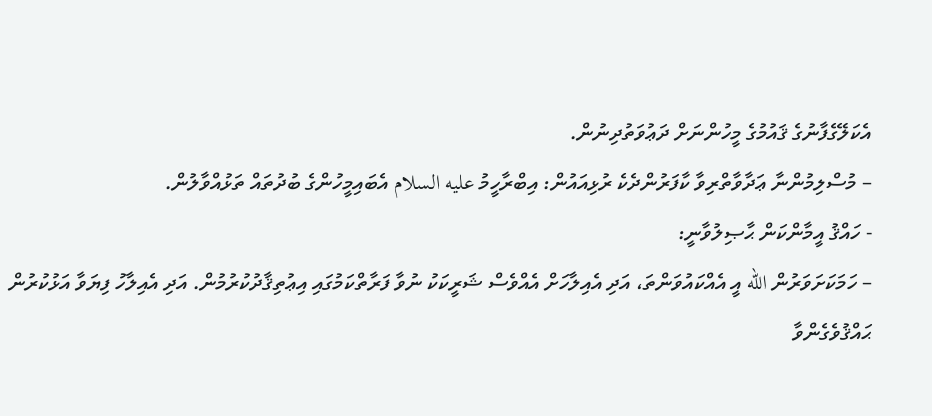އެކަލޭގެފާނުގެ ޤައުމުގެ މީހުންނަށް ދަޢުވަތުދިނުން.
– މުސްލިމުންނާ ޢަދާވާތްރިވާ ކާފަރުންދެކެ ރުޅިއައުން: އިބްރާހީމު عليه السلام އެބައިމީހުންގެ ބުދުތައް ތަޅުއްވާލުން.
- ހައްޤު އީމާންކަން ޙާޞިލުވާނީ:
– ހަމަކަށަވަރުން الله އީ އެއްކައުވަންތަ، އަދި އެއިލާހަށް އެއްވެސް ޝަރީކަކު ނުވާ ފަރާތްކަމުގައި އިޢުތިޤާދުކުރުމުން. އަދި އެއިލާހު ފިޔަވާ އަޅުކުރުން ޙައްޤުވެގެންވާ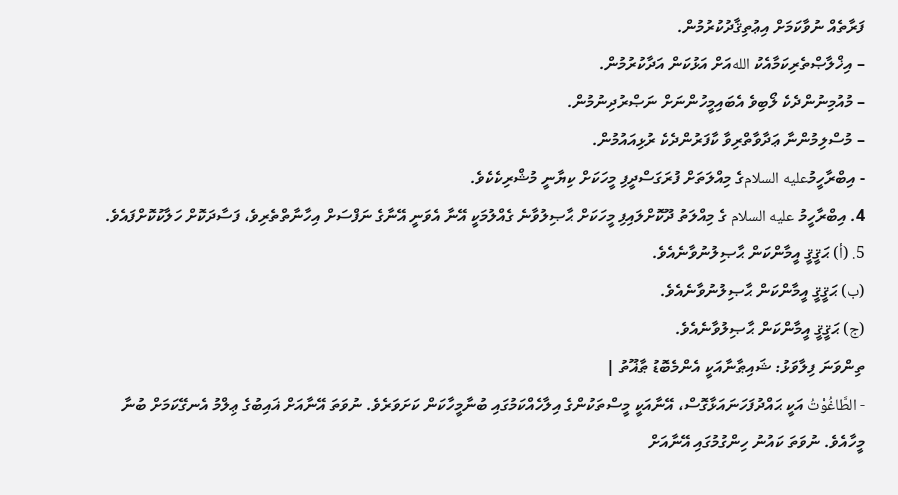ފަރާތެއް ނުވާކަމަށް އިޢުތިޤާދުކުރުމުން.
– އިޚްލާޞްތެރިކަމާއެކު اللهއަށް އަޅުކަން އަދާކުރުމުން.
– މުއުމިނުންދެކެ ލޯބިވެ އެބައިމީހުންނަށް ނަޞްރުދިނުމުން.
– މުސްލިމުންނާ ޢަދާވާތްރިވާ ކާފަރުންދެކެ ރުޅިއައުމުން.
- އިބްރާހީމުعليه السلامގެ މިއްލަތަށް ފުރަގަސްދީފި މީހަކަށް ކިޔާނީ މުޝްރިކެކެވެ.
4. އިބްރާހީމު عليه السلام ގެ މިއްލަތު ދޫކޮށްލައިފި މީހަކަށް ޙާޞިލުވާނެ ގެއްލުމަކީ އޭނާ އެވަނީ އޭނާގެ ނަފްސަށް އިހާނާތްތެރިވެ، ފަސާދަކޮށް ހަލާކުކޮށްފައެވެ.
5. (أ) ޙަޤީޤީ އީމާންކަން ޙާޞިލުނުވާނެއެވެ.
(ب) ޙަޤީޤީ އީމާންކަން ޙާޞިލުނުވާނެއެވެ.
(ج) ޙަޤީޤީ އީމާންކަން ޙާޞިލުވާނެއެވެ.
ތިންވަނަ ފިލާވަޅު: ޝައިޠާނާއަކީ އެންމެބޮޑު ޠާޣޫތު |
- الطَّاغُوْتُ އަކީ ޙައްދުފަހަނައަޅާގޮސް، އޭނާއަކީ މީސްތަކުންގެ އިލާހެއްކަމުގައި ބުނާމީހާކަން ކަށަވަރެވެ. ނުވަތަ އޭނާއަށް ޣައިބުގެ ޢިލްމު އެނގޭކަމަށް ބުނާ މީހާއެވެ. ނުވަތަ ކައުނު ހިންގުމުގައި އޭނާއަށް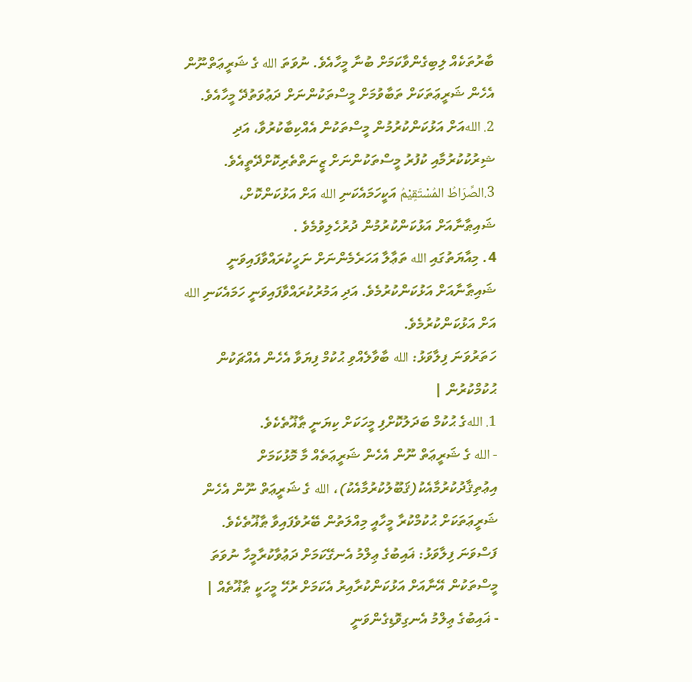ބާރުތަކެއް ލިބިގެންވާކަމަށް ބުނާ މީހާއެވެ. ނުވަތަ الله ގެ ޝަރީޢަތްނޫން އެހެން ޝަރީޢަތަކަށް ތަބާވުމަށް މީސްތަކުންނަށް ދަޢުވަތުދޭ މީހާއެވެ.
2. اللهއަށް އަޅުކަންކުރުމުން މީސްތަކުން އެއްކިބާކުރުވާ، އަދި ޝިރުކުކުރުމާއި ކުފުރު މީސްތަކުންނަށް ޒީނަތްތެރިކޮށްދޭތީއެވެ.
3.الصِّرَاطُ المُسْتَقِيْمُ އަކީހަމައެކަނި الله އަށް އަޅުކަންކޮށް، ޝައިޠާނާއަށް އަޅުކަންކުރުމުން ދުރުހެލިވުމެވެ .
4. މިއާޔަތުގައި الله ތަޢާލާ އަހަރެމެންނަށް ނަހީކުރައްވާފައިވަނީ ޝައިޠާނާއަށް އަޅުކަންކުރުމެވެ. އަދި އަމުރުކުރައްވާފައިވަނީ ހަމައެކަނި الله އަށް އަޅުކަންކުރުމެވެ.
ހަތަރުވަނަ ފިލާވަޅު: الله ބާވާލެއްވި ޙުކުމް ފިޔަވާ އެހެން އެއްޗަކުން ޙުކުމްކުރުން |
1. اللهގެ ޙުކުމް ބަދަލުކޮށްފި މީހަކަށް ކިޔަނީ ޠާޣޫތެކެވެ.
- الله ގެ ޝަރީޢަތް ނޫން އެހެން ޝަރީޢަތެއް މާ މޮޅުކަމަށް އިޢުތިޤާދުކުރުމާއެކު(ޤަބޫލުކުރުމާއެކު)، الله ގެ ޝަރީޢަތް ނޫން އެހެން ޝަރީޢަތަކަށް ޙުކުމްކުރާ މީހާއީ މިއްލަތުން ބޭރުވެފައިވާ ޠާޣޫތެކެވެ.
ފަސްވަނަ ފިލާވަޅު: ޣައިބުގެ ޢިލްމު އެނގޭކަމަށް ދަޢުވާކުރާމީހާ ނުވަތަ މީސްތަކުން އޭނާއަށް އަޅުކަންކުރާއިރު އެކަމަށް ރުހޭ މީހަކީ ޠާޣޫތެއް |
- ޣައިބުގެ ޢިލްމު އެނގިވޮޑިގެންވަނީ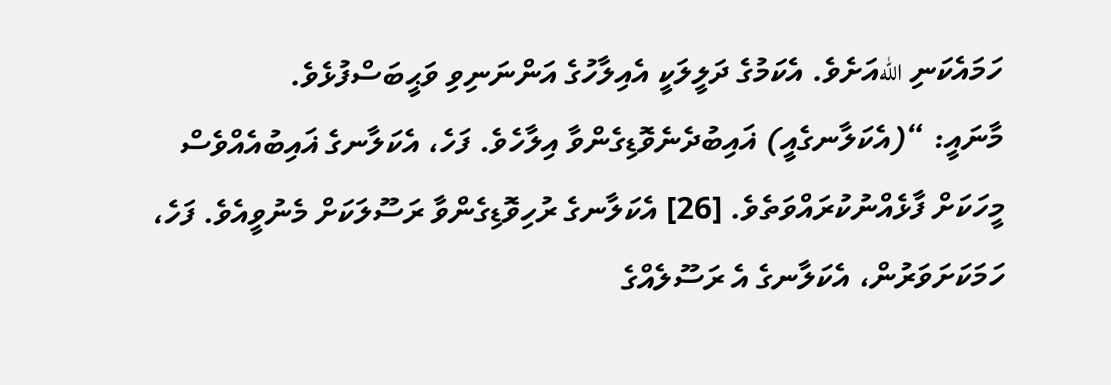ހަމައެކަނި اللهއަށެވެ. އެކަމުގެ ދަލީލަކީ އެއިލާހުގެ އަންނަނިވި ވަޙީބަސްފުޅެވެ.
މާނައީ: “(އެކަލާނގެއީ) ޣައިބުދެނެވޮޑިގެންވާ އިލާހެވެ. ފަހެ، އެކަލާނގެ ޣައިބުއެއްވެސް މީހަކަށް ފާޅެއްނުކުރައްވަތެވެ. [26] އެކަލާނގެ ރުހިވޮޑިގެންވާ ރަސޫލަކަށް މެނުވީއެވެ. ފަހެ، ހަމަކަށަވަރުން، އެކަލާނގެ އެ ރަސޫލެއްގެ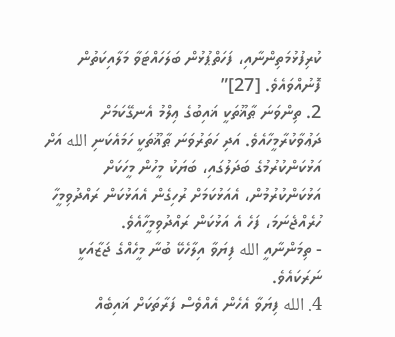ކުރިފުޅުމަތިންނާއި، ފަހަތްޕުޅުން ބަލަހައްޓަވާ މަލާއިކަތުން ފޮނުއްވައެވެ. [27]”
2. ތިންވަނަ ޠާޣޫތަކީ ޣައިބުގެ ޢިލްމު އެނގޭކަމަށް ދަޢުވާކުރާމީހާއެވެ. އަދި ހަތަރުވަނަ ޠާޣޫތަކީ ހަމައެކަނި الله އަށް އަޅުކަންކުރުމުގެ ބަދަލުގައި، ބަޔަކު މީހުން މީހަކަށް އަޅުކަންކުރުމުން، އެއަޅުކަމަށް ރުހިގެން އެއަޅުކަން ރައްދުވިމީހާ ހުރެއްޖެނަމަ، ފަހެ އެ އަޅުކަން ރައްދުވިމީހާއެވެ.
- ތިމަންނާއީ الله ފިޔަވާ އިލާހެކޭ ބުނާ މީހެއްގެ ޖަޒާއަކީ ނަރަކައެވެ.
4. الله ފިޔަވާ އެހެން އެއްވެސް ފަރާތަކަށް ޣައިބެއް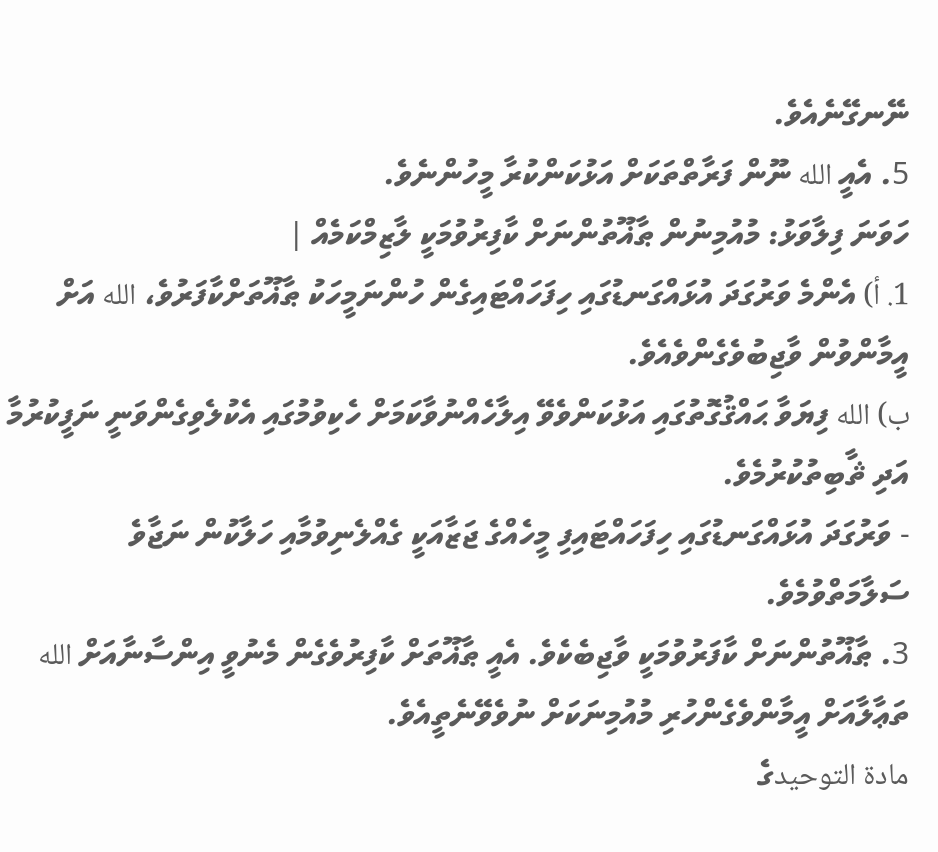ނޭނގޭނެއެވެ.
5. އެއީ الله ނޫން ފަރާތްތަކަށް އަޅުކަންކުރާ މީހުންނެވެ.
ހަވަނަ ފިލާވަޅު: މުއުމިނުން ޠާޣޫތުންނަށް ކާފިރުވުމަކީ ލާޒިމްކަމެއް |
1. أ) އެންމެ ވަރުގަދަ އުޅައްގަނޑުގައި ހިފަހައްޓައިގެން ހުންނަމީހަކު ޠާޣޫތަށްކާފަރުވެ، الله އަށް އީމާންވުން ވާޖިބުވެގެންވެއެވެ.
ب) الله ފިޔަވާ ޙައްޤުގޮތުގައި އަޅުކަންވެވޭ އިލާހެއްނުވާކަމަށް ހެކިވުމުގައި އެކުލެވިގެންވަނީ ނަފީކުރުމާ އަދި ޘާބިތުކުރުމެވެ.
- ވަރުގަދަ އުޅައްގަނޑުގައި ހިފަހައްޓައިފި މީހެއްގެ ޖަޒާއަކީ ގެއްލެނިވުމާއި ހަލާކުން ނަޖާވެ ސަލާމަތްވުމެވެ.
3. ޠާޣޫތުންނަށް ކާފަރުވުމަކީ ވާޖިބެކެވެ. އެއީ ޠާޣޫތަށް ކާފިރުވެގެން މެނުވީ އިންސާނާއަށް الله ތަޢާލާއަށް އީމާންވެގެންހުރި މުއުމިނަކަށް ނުވެވޭނެތީއެވެ.
مادة التوحيدގެ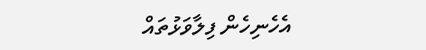އެހެނިހެން ފިލާވަޅުތައް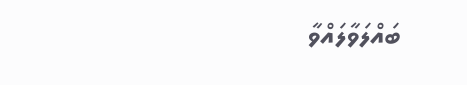ބައްލަވާލައްވާ